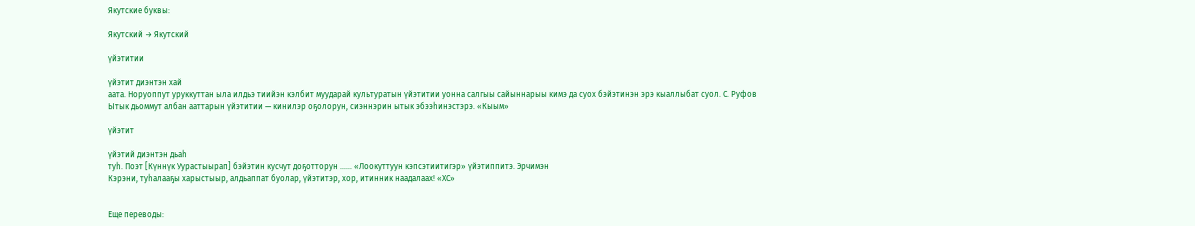Якутские буквы:

Якутский → Якутский

үйэтитии

үйэтит диэнтэн хай
аата. Норуоппут уруккуттан ыла илдьэ тиийэн кэлбит муударай культуратын үйэтитии уонна салгыы сайыннарыы кимэ да суох бэйэтинэн эрэ кыаллыбат суол. С. Руфов
Ытык дьоммут албан ааттарын үйэтитии — кинилэр оҕолорун, сиэннэрин ытык эбээһинэстэрэ. «Кыым»

үйэтит

үйэтий диэнтэн дьаһ
туһ. Поэт [Күннүк Уурастыырап] бэйэтин кусчут доҕотторун …… «Лоокуттуун кэпсэтиитигэр» үйэтиппитэ. Эрчимэн
Кэрэни, туһалааҕы харыстыыр, алдьаппат буолар, үйэтитэр, хор, итинник наадалаах! «ХС»


Еще переводы: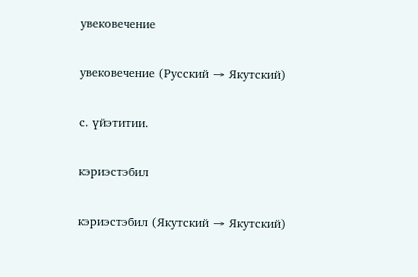увековечение

увековечение (Русский → Якутский)

с. үйэтитии.

кэриэстэбил

кэриэстэбил (Якутский → Якутский)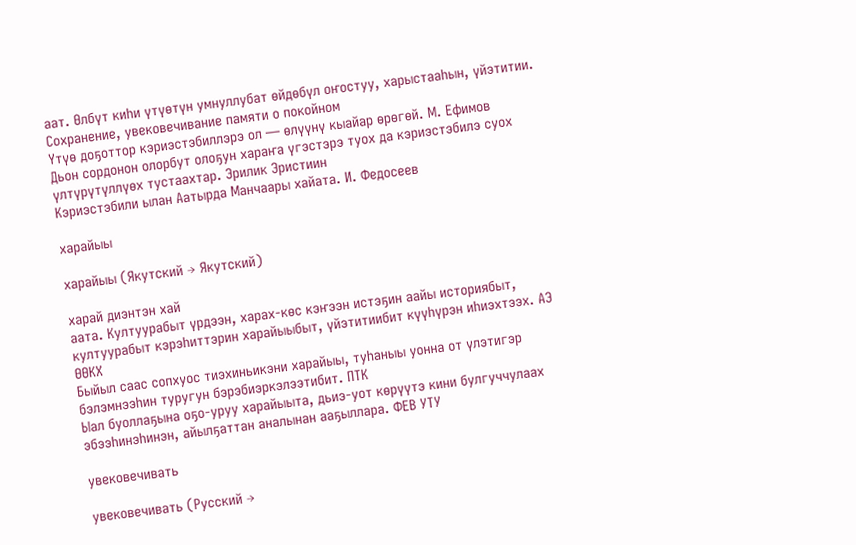аат. Өлбүт киһи үтүөтүн умнуллубат өйдөбүл оҥостуу, харыстааһын, үйэтитии. Сохранение, увековечивание памяти о покойном
Үтүө доҕоттор кэриэстэбиллэрэ ол — өлүүнү кыайар өрөгөй. М. Ефимов
Дьон сордонон олорбут олоҕун хараҥа үгэстэрэ туох да кэриэстэбилэ суох үлтүрүтүллүөх тустаахтар. Эрилик Эристиин
Кэриэстэбили ылан Аатырда Манчаары хайата. И. Федосеев

харайыы

харайыы (Якутский → Якутский)

харай диэнтэн хай
аата. Култуурабыт үрдээн, харах-көс кэҥээн истэҕин аайы историябыт, култуурабыт кэрэһиттэрин харайыыбыт, үйэтитиибит күүһүрэн иһиэхтээх. АЭ ӨӨКХ
Быйыл саас сопхуос тиэхиньикэни харайыы, туһаныы уонна от үлэтигэр бэлэмнээһин туругун бэрэбиэркэлээтибит. ПТК
Ыал буоллаҕына оҕо-уруу харайыыта, дьиэ-уот көрүүтэ кини булгуччулаах эбээһинэһинэн, айылҕаттан аналынан ааҕыллара. ФЕВ УТУ

увековечивать

увековечивать (Русский →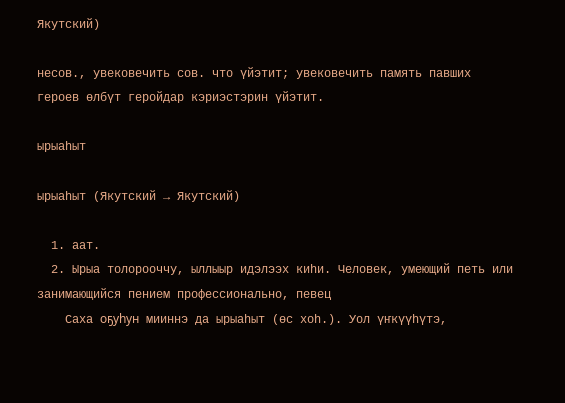Якутский)

несов., увековечить сов. что үйэтит; увековечить память павших героев өлбүт геройдар кэриэстэрин үйэтит.

ырыаһыт

ырыаһыт (Якутский → Якутский)

  1. аат.
  2. Ырыа толорооччу, ыллыыр идэлээх киһи. Человек, умеющий петь или занимающийся пением профессионально, певец
    Саха оҕуһун мииннэ да ырыаһыт (өс хоһ.). Уол үҥкүүһүтэ,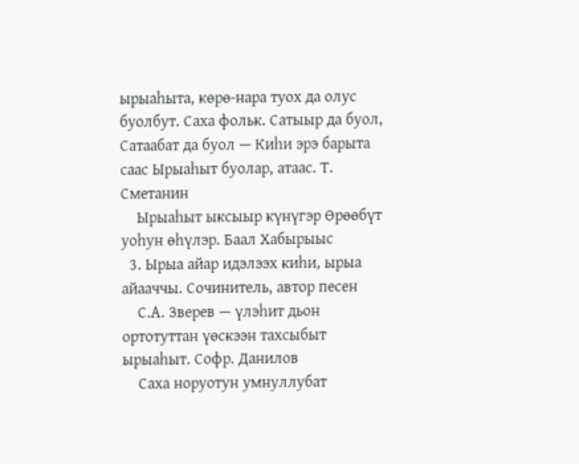ырыаһыта, көрө-нара туох да олус буолбут. Саха фольк. Сатыыр да буол, Сатаабат да буол — Киһи эрэ барыта саас Ырыаһыт буолар, атаас. Т. Сметанин
    Ырыаһыт ыксыыр күнүгэр Өрөөбүт уоһун өһүлэр. Баал Хабырыыс
  3. Ырыа айар идэлээх киһи, ырыа айааччы. Сочинитель, автор песен
    С.А. Зверев — үлэһит дьон ортотуттан үөскээн тахсыбыт ырыаһыт. Софр. Данилов
    Саха норуотун умнуллубат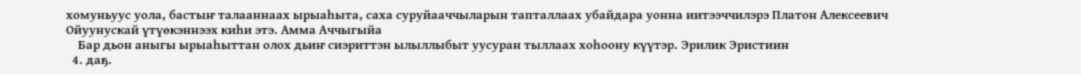хомуньуус уола, бастыҥ талааннаах ырыаһыта, саха суруйааччыларын тапталлаах убайдара уонна иитээччилэрэ Платон Алексеевич Ойуунускай үтүөкэннээх киһи этэ. Амма Аччыгыйа
    Бар дьон аныгы ырыаһыттан олох дьиҥ сиэриттэн ылыллыбыт уусуран тыллаах хоһоону күүтэр. Эрилик Эристиин
  4. даҕ.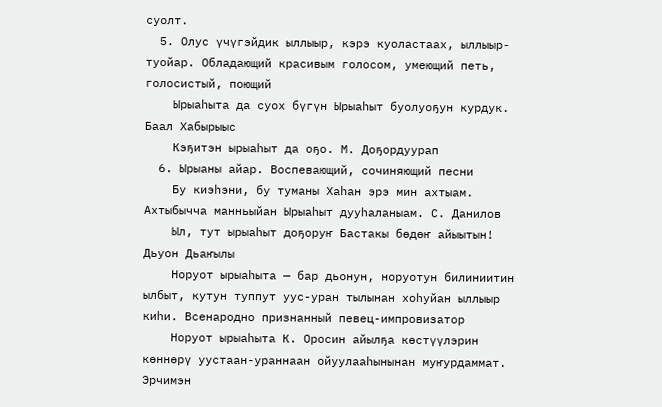суолт.
  5. Олус үчүгэйдик ыллыыр, кэрэ куоластаах, ыллыыр-туойар. Обладающий красивым голосом, умеющий петь, голосистый, поющий
    Ырыаһыта да суох бүгүн Ырыаһыт буолуоҕун курдук. Баал Хабырыыс
    Кэҕитэн ырыаһыт да оҕо. М. Доҕордуурап
  6. Ырыаны айар. Воспевающий, сочиняющий песни
    Бу киэһэни, бу туманы Хаһан эрэ мин ахтыам. Ахтыбычча манньыйан Ырыаһыт дууһаланыам. С. Данилов
    Ыл, тут ырыаһыт доҕоруҥ Бастакы бөдөҥ айыытын! Дьуон Дьаҥылы
    Норуот ырыаһыта — бар дьонун, норуотун билиниитин ылбыт, кутун туппут уус-уран тылынан хоһуйан ыллыыр киһи. Всенародно признанный певец-импровизатор
    Норуот ырыаһыта К. Оросин айылҕа көстүүлэрин көннөрү уустаан-ураннаан ойуулааһынынан муҥурдаммат. Эрчимэн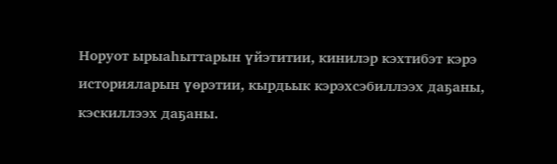Норуот ырыаһыттарын үйэтитии, кинилэр кэхтибэт кэрэ историяларын үөрэтии, кырдьык кэрэхсэбиллээх даҕаны, кэскиллээх даҕаны.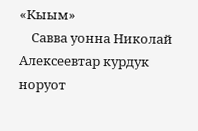«Кыым»
    Савва уонна Николай Алексеевтар курдук норуот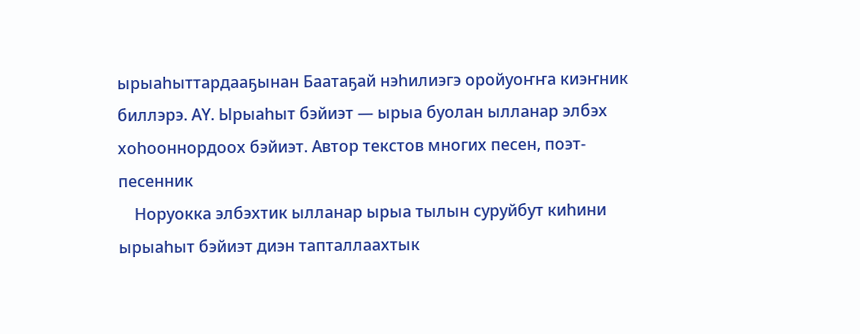ырыаһыттардааҕынан Баатаҕай нэһилиэгэ оройуоҥҥа киэҥник биллэрэ. АҮ. Ырыаһыт бэйиэт — ырыа буолан ылланар элбэх хоһооннордоох бэйиэт. Автор текстов многих песен, поэт-песенник
    Норуокка элбэхтик ылланар ырыа тылын суруйбут киһини ырыаһыт бэйиэт диэн тапталлаахтык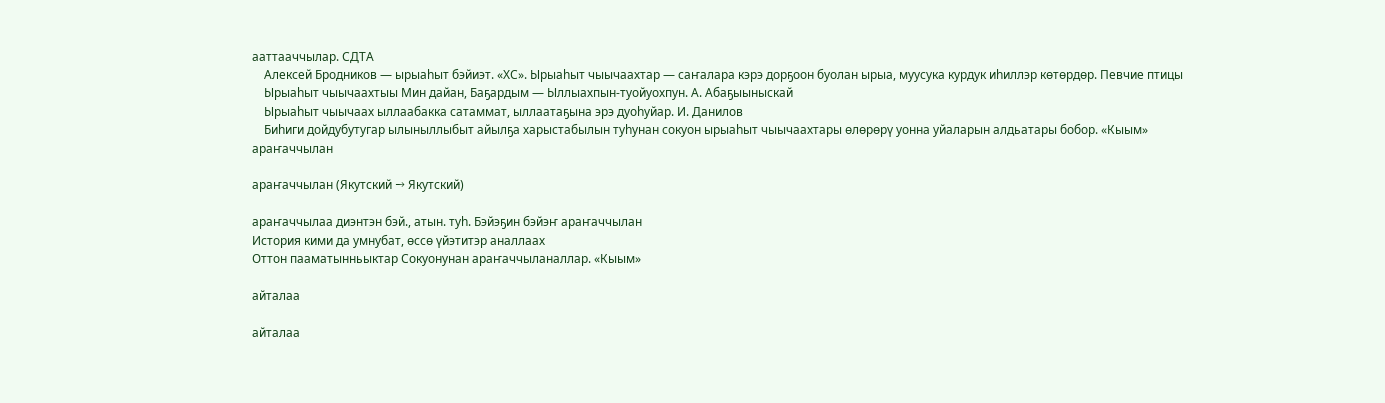ааттааччылар. СДТА
    Алексей Бродников — ырыаһыт бэйиэт. «ХС». Ырыаһыт чыычаахтар — саҥалара кэрэ дорҕоон буолан ырыа, муусука курдук иһиллэр көтөрдөр. Певчие птицы
    Ырыаһыт чыычаахтыы Мин дайан, Баҕардым — Ыллыахпын-туойуохпун. А. Абаҕыыныскай
    Ырыаһыт чыычаах ыллаабакка сатаммат, ыллаатаҕына эрэ дуоһуйар. И. Данилов
    Биһиги дойдубутугар ылыныллыбыт айылҕа харыстабылын туһунан сокуон ырыаһыт чыычаахтары өлөрөрү уонна уйаларын алдьатары бобор. «Кыым»
араҥаччылан

араҥаччылан (Якутский → Якутский)

араҥаччылаа диэнтэн бэй., атын. туһ. Бэйэҕин бэйэҥ араҥаччылан
История кими да умнубат, өссө үйэтитэр аналлаах
Оттон пааматынньыктар Сокуонунан араҥаччыланаллар. «Кыым»

айталаа

айталаа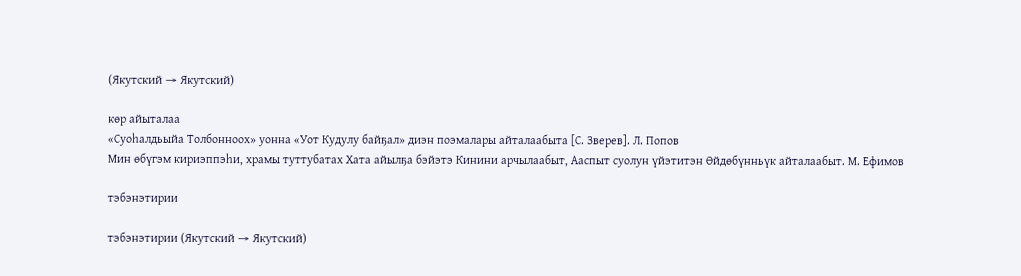(Якутский → Якутский)

көр айыталаа
«Суоһалдьыйа Толбонноох» уонна «Уот Кудулу байҕал» диэн поэмалары айталаабыта [С. Зверев]. Л. Попов
Мин өбүгэм кириэппэһи, храмы туттубатах Хата айылҕа бэйэтэ Кинини арчылаабыт, Ааспыт суолун үйэтитэн Өйдөбүнньүк айталаабыт. М. Ефимов

тэбэнэтирии

тэбэнэтирии (Якутский → Якутский)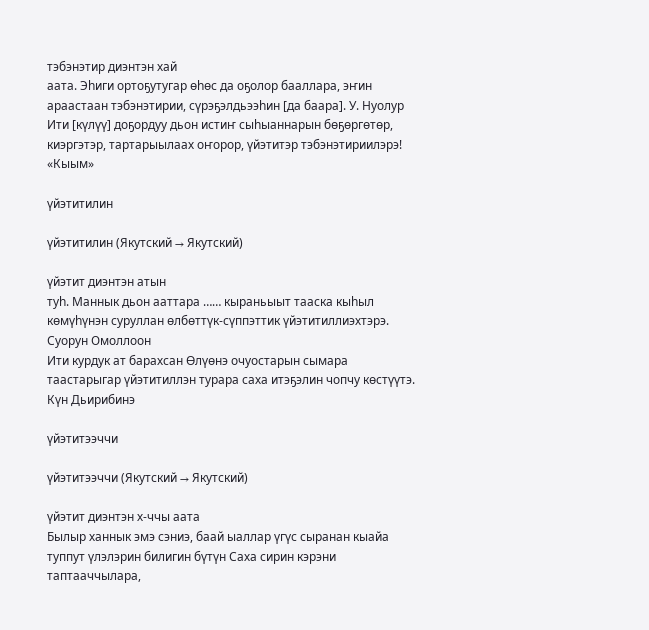тэбэнэтир диэнтэн хай
аата. Эһиги ортоҕутугар өһөс да оҕолор бааллара, эҥин араастаан тэбэнэтирии, сүрэҕэлдьээһин [да баара]. У. Нуолур
Ити [күлүү] доҕордуу дьон истиҥ сыһыаннарын бөҕөргөтөр, киэргэтэр, тартарыылаах оҥорор, үйэтитэр тэбэнэтириилэрэ! «Кыым»

үйэтитилин

үйэтитилин (Якутский → Якутский)

үйэтит диэнтэн атын
туһ. Маннык дьон ааттара …… кыраньыыт тааска кыһыл көмүһүнэн суруллан өлбөттүк-сүппэттик үйэтитиллиэхтэрэ. Суорун Омоллоон
Ити курдук ат барахсан Өлүөнэ очуостарын сымара таастарыгар үйэтитиллэн турара саха итэҕэлин чопчу көстүүтэ. Күн Дьирибинэ

үйэтитээччи

үйэтитээччи (Якутский → Якутский)

үйэтит диэнтэн х-ччы аата
Былыр ханнык эмэ сэниэ, баай ыаллар үгүс сыранан кыайа туппут үлэлэрин билигин бүтүн Саха сирин кэрэни таптааччылара,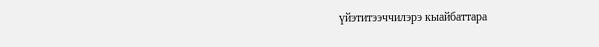үйэтитээччилэрэ кыайбаттара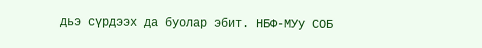дьэ сүрдээх да буолар эбит. НБФ-МУу СОБ